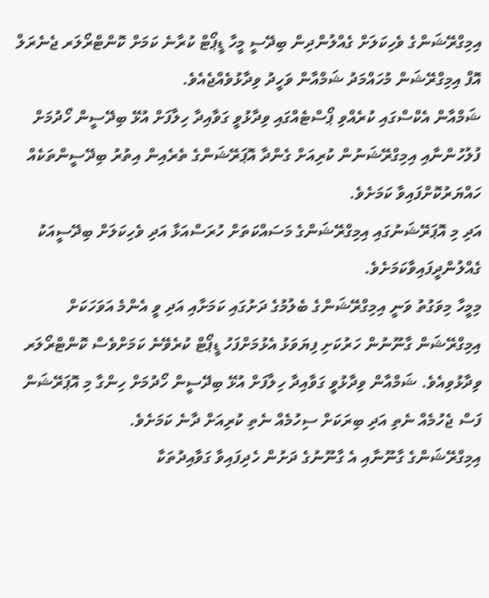އިމިގްރޭޝަންގެ ވެހިކަލަށް ގެއްލުންދިން ބިދޭސީ މީހާ ޑީޕޯޓް ކުރާނެ ކަމަށް ކޮންޓްރޯލަރ ޖެނެރަލް އޮފް އިމިގްރޭޝަން މުހައްމަދު ޝަމްއާން ވަހީދު ވިދާޅުވެއްޖެއެވެ.
ޝަމްއާން އެކްސްގައި ކުރެއްވި ޕޯސްޓެއްގައި ވިދާޅުވީ ގަވާއިދާ ހިލާފަށް އުޅޭ ބިދޭސީން ހޯދުމަށް ފުލުހުންނާއި އިމިގްރޭޝަނުން ކުރިއަށް ގެންދާ އޮޕަރޭޝަންގެ ތެރެއިން އިތުރު ބިދޭސީންތަކެއް ހައްޔަރުކޮށްފައިވާ ކަމަށެވެ.
އަދި މި އޮޕަރޭޝަނުގައި އިމިގްރޭޝަންގެ މަސައްކަތަށް ހުރަސްއަޅާ އަދި ވެހިކަލަށް ބިދޭސީއަކު ގެއްލުންދީފައިވާކަމަށެވެ.
މިމީހާ މިވަގުތު ވަނީ އިމިގްރޭޝަންގެ ބެލުމުގެ ދަށުގައި ކަމަށާއި އަދި ވީ އެންމެ އަވަހަކަށް އިމިގްރޭޝަން ގާނޫނުން ހަރުކަށި ފިޔަވަޅު އެޅުމަށްފަހު ޑީޕޯޓް ކުރެވޭނެ ކަމަށްވެސް ކޮންޓްރޯލަރ ވިދާޅުވިއެވެ. ޝަމްއާން ވިދާޅުވީ ގަވާއިދާ ހިލާފަށް އުޅޭ ބިދޭސީން ހޯދުމަށް ހިންގާ މި އޮޕަރޭޝަން ފަސް ޖެހުމެއް ނެތި އަދި ބިރަކަށް ސިހުމެއް ނެތި ކުރިއަށް ދާނެ ކަމަށެވެ.
އިމިގްރޭޝަންގެ ގާނޫނާއި އެ ގާނޫނުގެ ދަށުން ހެދިފައިވާ ގަވާއިދުތަކާ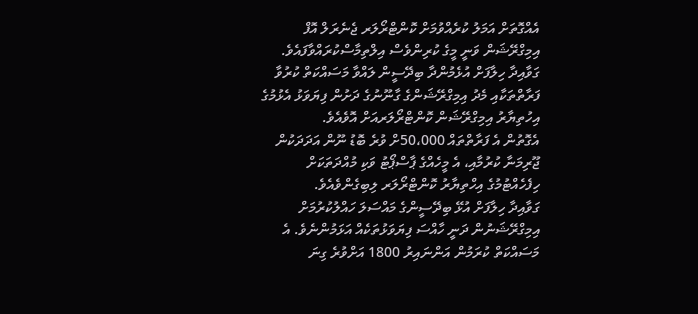އެއްގޮތަށް އަމަލު ކުރެއްވުމަށް ކޮންޓްރޯލަރ ޖެނެރަލް އޮފް އިމިގްރޭޝަން ވަނީ މީގެ ކުރިންވެސް އިލްތިމާސްކުރައްވާފައެވެ.
ގަވާއިދާ ހިލާފަށް އުޅެމުންދާ ބިދޭސީން ލައްވާ މަސައްކަތް ކުރުވާ ފަރާތްތަކާއި މެދު އިމިގްރޭޝަންގެ ގާނޫނުގެ ދަށުން ފިޔަވަޅު އެޅުމުގެ އިހުތިޔާރު އިމިގްރޭޝަން ކޮންޓްރޯލަރއަށް އޮވެއެވެ.
އެގޮތުން އެ ފަރާތްތައް 50،000ށް ވުރެ ބޮޑު ނޫން އަދަދަކުން ޖޫރިމަނާ ކުރުމާއި، އެ މީހެއްގެ ޕާސްޕޯޓު ވަކި މުއްދަތަކަށް ހިފެހެއްޓުމުގެ އިހްތިޔާރު ކޮންޓްރޯލަރ ލިބިގެންވެއެވެ.
ގަވާއިދާ ހިލާފަށް އުޅޭ ބިދޭސީންގެ މައްސަލަ ހައްލުކުރުމަށް އިމިގްރޭޝަނުން ދަނީ ހާއްސަ ފިޔަވަޅުތަކެއް އަޅަމުންނެވެ. އެ މަސައްކަތް ކުރަމުން އަންނައިރު 1800 އަށްވުރެ ގިނަ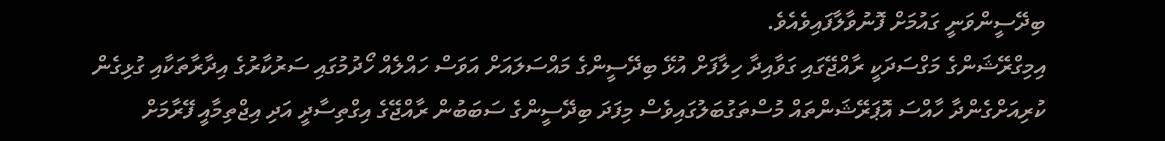ބިދޭސީންވަނީ ގައުމަށް ފޮނުވާލާފައިވެއެވެ.
އިމިގްރޭޝަންގެ މަގްސަދަކީ ރާއްޖޭގައި ގަވާއިދާ ހިލާފަށް އުޅޭ ބިދޭސީންގެ މައްސަލައަށް އަވަސް ހައްލެއް ހޯދުމުގައި ސަރުކާރުގެ އިދާރާތަކާއި ގުޅިގެން ކުރިއަށްގެންދާ ހާއްސަ އޮޕަރޭޝަންތައް މުސްތަގުބަލުގައިވެސް މިފަދަ ބިދޭސީންގެ ސަބަބުން ރާއްޖޭގެ އިގްތިސާދީ އަދި އިޖްތިމާއީ ފޭރާމަށް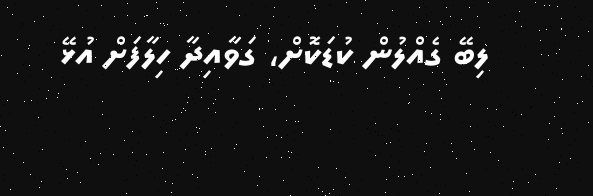ލިބޭ ގެއްލުން ކުޑަކޮށް، ގަވާއިދާ ހިލާފަށް އުޅޭ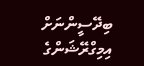ބިދޭސީންނަށް އިމިގްރޭޝަންގެ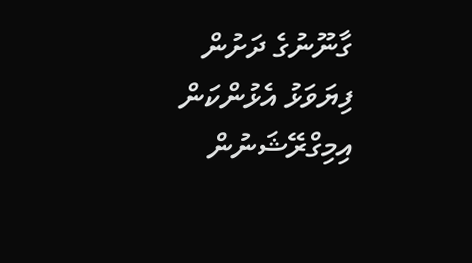ގާނޫނުގެ ދަށުން ފިޔަވަޅު އެޅުންކަން އިމިގްރޭޝަނުން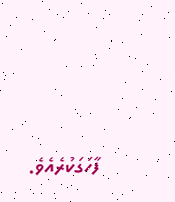ފާހަގަކުރެއެވެ.